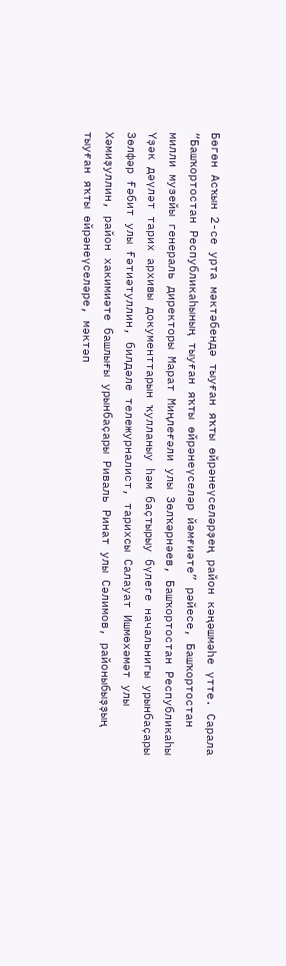Бөгөн Асҡын 2-се урта мәктәбендә тыуған яҡты өйрәнеүселәрҙең район кәңәшмәһе үтте. Сарала “Башҡортостан Республикаһының тыуған яҡты өйрәнеүселәр йәмғиәте” рәйесе, Башҡортостан милли музейы генераль директоры Марат Миңлеғәли улы Зөлҡәрнәев, Башҡортостан Республикаһы Үҙәк дәүләт тарих архивы документтарын ҡулланыу һәм баҫтырыу бүлеге начальнигы урынбаҫары Зөлфәр Ғәбит улы Ғәтиәтуллин, билдәле тележурналист, тарихсы Салауат Ишмөхәмәт улы Хәмиҙуллин, район хакимиәте башлығы урынбаҫары Риваль Ринат улы Сәлимов, районыбыҙҙың тыуған яҡты өйрәнеүселәре, мәктәп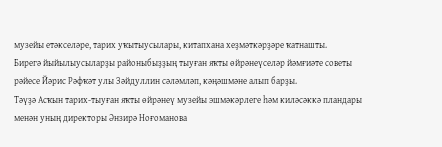музейы етәкселәре, тарих уҡытыусылары, китапхана хеҙмәткәрҙәре ҡатнашты.
Бирегә йыйылыусыларҙы районыбыҙҙың тыуған яҡты өйрәнеүселәр йәмғиәте советы рәйесе Йәрис Рәфҡәт улы Зәйдуллин сәләмләп, кәңәшмәне алып барҙы.
Тәүҙә Асҡын тарих-тыуған яҡты өйрәнеү музейы эшмәкәрлеге һәм киләсәккә пландары менән уның директоры Әнзирә Ноғоманова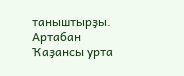таныштырҙы. Артабан Ҡаҙансы урта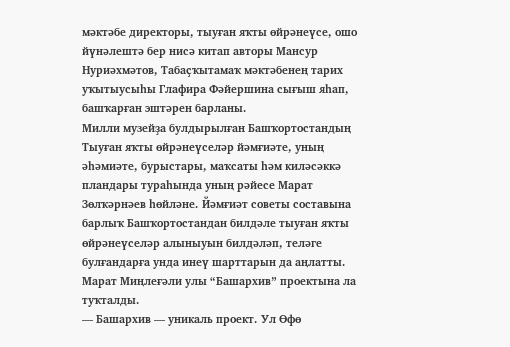мәктәбе директоры, тыуған яҡты өйрәнеүсе, ошо йүнәлештә бер нисә китап авторы Мансур Нуриәхмәтов, Табаҫҡытамаҡ мәктәбенең тарих уҡытыусыһы Глафира Фәйершина сығыш яһап, башҡарған эштәрен барланы.
Милли музейҙа булдырылған Башҡортостандың Тыуған яҡты өйрәнеүселәр йәмғиәте, уның әһәмиәте, бурыстары, маҡсаты һәм киләсәккә пландары тураһында уның рәйесе Марат Зөлҡәрнәев һөйләне. Йәмғиәт советы составына барлыҡ Башҡортостандан билдәле тыуған яҡты өйрәнеүселәр алыныуын билдәләп, теләге булғандарға унда инеү шарттарын да аңлатты. Марат Миңлеғәли улы “Башархив” проектына ла туҡталды.
— Башархив — уникаль проект. Ул Өфө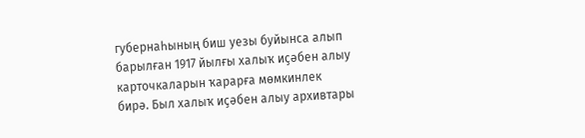губернаһының биш уезы буйынса алып барылған 1917 йылғы халыҡ иҫәбен алыу карточкаларын ҡарарға мөмкинлек бирә. Был халыҡ иҫәбен алыу архивтары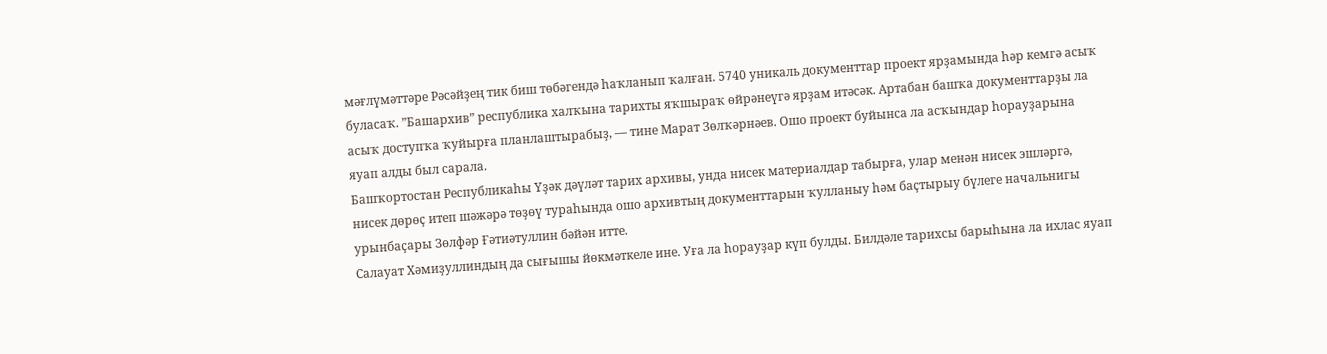мәғлүмәттәре Рәсәйҙең тик биш төбәгендә һаҡланып ҡалған. 5740 уникаль документтар проект ярҙамында һәр кемгә асыҡ буласаҡ. ”Башархив” республика халҡына тарихты яҡшыраҡ өйрәнеүгә ярҙам итәсәк. Артабан башҡа документтарҙы ла асыҡ доступҡа ҡуйырға планлаштырабыҙ, — тине Марат Зөлҡәрнәев. Ошо проект буйынса ла асҡындар һорауҙарына яуап алды был сарала.
Башҡортостан Республикаһы Үҙәк дәүләт тарих архивы, унда нисек материалдар табырға, улар менән нисек эшләргә, нисек дөрөҫ итеп шәжәрә төҙөү тураһында ошо архивтың документтарын ҡулланыу һәм баҫтырыу бүлеге начальнигы урынбаҫары Зөлфәр Ғәтиәтуллин бәйән итте.
Салауат Хәмиҙуллиндың да сығышы йөкмәткеле ине. Уға ла һорауҙар күп булды. Билдәле тарихсы барыһына ла ихлас яуап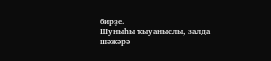бирҙе.
Шуныһы ҡыуаныслы, залда шәжәрә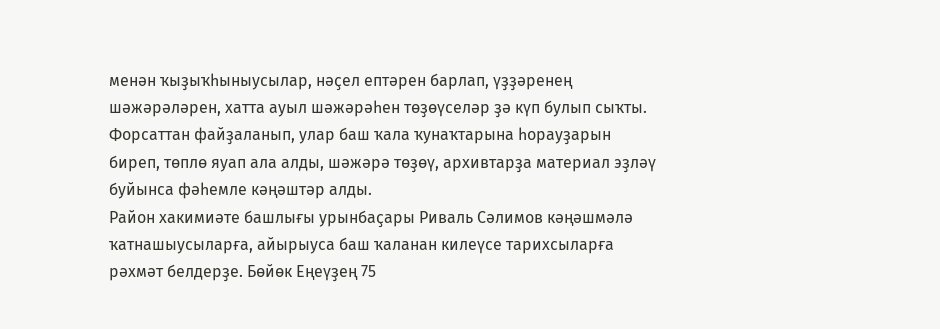менән ҡыҙыҡһыныусылар, нәҫел ептәрен барлап, үҙҙәренең шәжәрәләрен, хатта ауыл шәжәрәһен төҙөүселәр ҙә күп булып сыҡты. Форсаттан файҙаланып, улар баш ҡала ҡунаҡтарына һорауҙарын биреп, төплө яуап ала алды, шәжәрә төҙөү, архивтарҙа материал эҙләү буйынса фәһемле кәңәштәр алды.
Район хакимиәте башлығы урынбаҫары Риваль Сәлимов кәңәшмәлә ҡатнашыусыларға, айырыуса баш ҡаланан килеүсе тарихсыларға рәхмәт белдерҙе. Бөйөк Еңеүҙең 75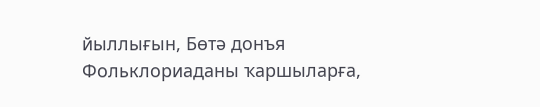йыллығын, Бөтә донъя Фольклориаданы ҡаршыларға,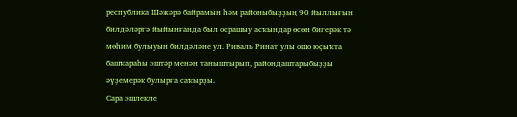республика Шәжәрә байрамын һәм районыбыҙҙың 90 йыллығын билдәләргә йыйынғанда был осрашыу асҡындар өсөн бигерәк тә мөһим булыуын билдәләне ул. Риваль Ринат улы ошо юҫыҡта башҡараһы эштәр менән таныштырып, райондаштарыбыҙҙы әүҙемерәк булырға саҡырҙы.
Сара эшлекле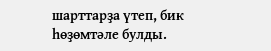шарттарҙа үтеп, бик һөҙөмтәле булды.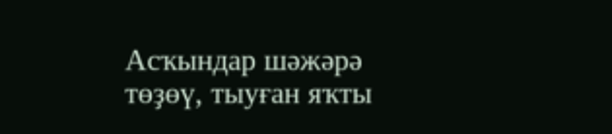Асҡындар шәжәрә төҙөү, тыуған яҡты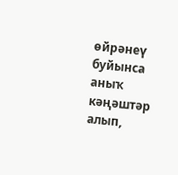өйрәнеү буйынса аныҡ кәңәштәр алып,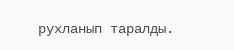рухланып таралды.